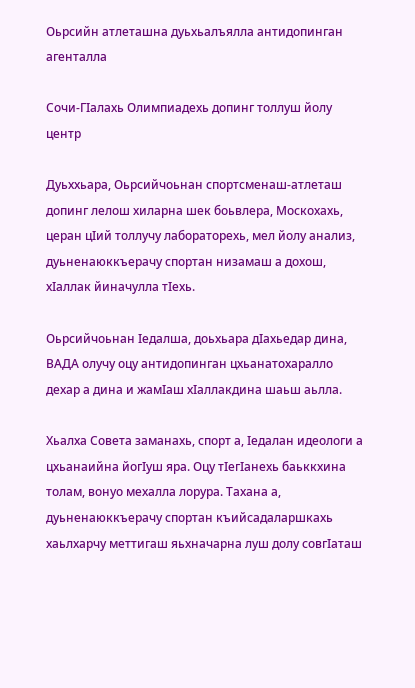Оьрсийн атлеташна дуьхьалъялла антидопинган агенталла

Сочи-ГIалахь Олимпиадехь допинг толлуш йолу центр

Дуьххьара, Оьрсийчоьнан спортсменаш-атлеташ допинг лелош хиларна шек боьвлера, Москохахь, церан цIий толлучу лабораторехь, мел йолу анализ, дуьненаюккъерачу спортан низамаш а дохош, хIаллак йиначулла тIехь.

Оьрсийчоьнан Iедалша, доьхьара дIахьедар дина, ВАДА олучу оцу антидопинган цхьанатохаралло дехар а дина и жамIаш хIаллакдина шаьш аьлла.

Хьалха Совета заманахь, спорт а, Iедалан идеологи а цхьанаийна йогIуш яра. Оцу тIегIанехь баьккхина толам, вонуо мехалла лорура. Тахана а, дуьненаюккъерачу спортан къийсадаларшкахь хаьлхарчу меттигаш яьхначарна луш долу совгIаташ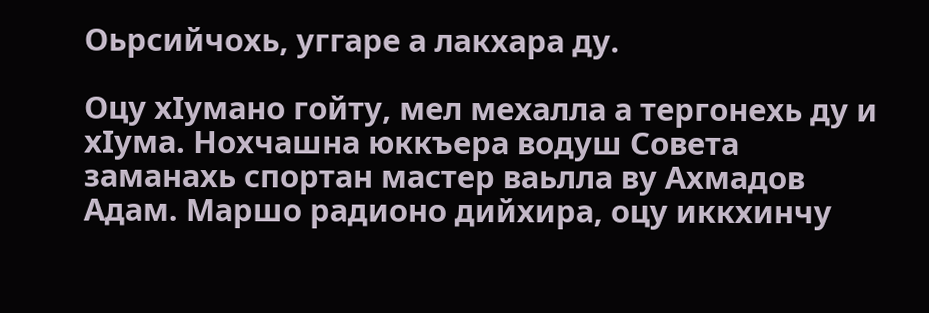Оьрсийчохь, уггаре а лакхара ду.

Оцу хIумано гойту, мел мехалла а тергонехь ду и хIума. Нохчашна юккъера водуш Совета заманахь спортан мастер ваьлла ву Ахмадов Адам. Маршо радионо дийхира, оцу иккхинчу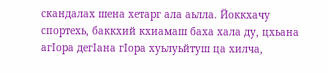скандалах шена хетарг ала аьлла. Йоккхачу спортехь, баккхий кхиамаш баха хала ду, цхьана агIора дегIана гIора хуьлуьйтуш ца хилча,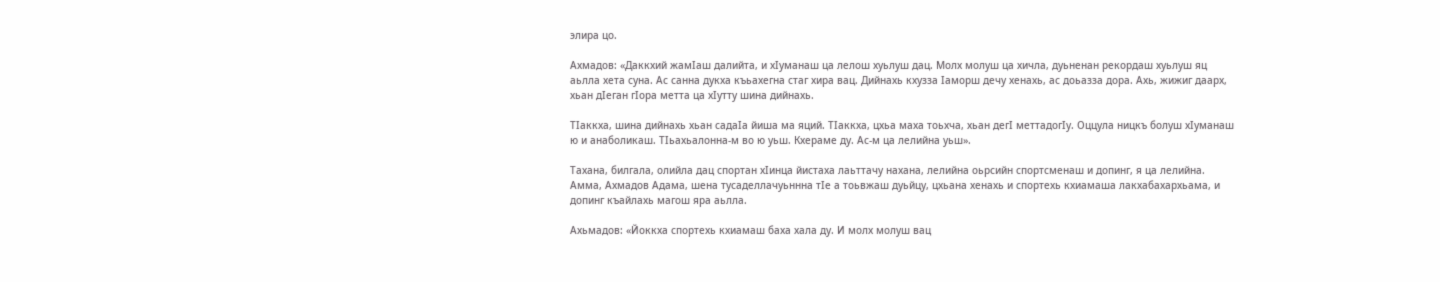элира цо.

Ахмадов: «Даккхий жамIаш далийта, и хIуманаш ца лелош хуьлуш дац. Молх молуш ца хичла, дуьненан рекордаш хуьлуш яц аьлла хета суна. Ас санна дукха къьахегна стаг хира вац. Дийнахь кхузза Iаморш дечу хенахь, ас доьазза дора. Ахь, жижиг даарх, хьан дIеган гIора метта ца хIутту шина дийнахь.

ТIаккха, шина дийнахь хьан садаIа йиша ма яций. ТIаккха, цхьа маха тоьхча, хьан дегI меттадогIу. Оццула ницкъ болуш хIуманаш ю и анаболикаш. ТIьахьалонна-м во ю уьш. Кхераме ду. Ас-м ца лелийна уьш».

Тахана, билгала, олийла дац спортан хIинца йистаха лаьттачу нахана, лелийна оьрсийн спортсменаш и допинг, я ца лелийна. Амма, Ахмадов Адама, шена тусаделлачуьннна тIе а тоьвжаш дуьйцу, цхьана хенахь и спортехь кхиамаша лакхабахархьама, и допинг къайлахь магош яра аьлла.

Ахьмадов: «Йоккха спортехь кхиамаш баха хала ду. И молх молуш вац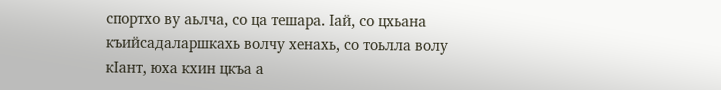спортхо ву аьлча, со ца тешара. Iай, со цхьана къийсадаларшкахь волчу хенахь, со тоьлла волу кIант, юха кхин цкъа а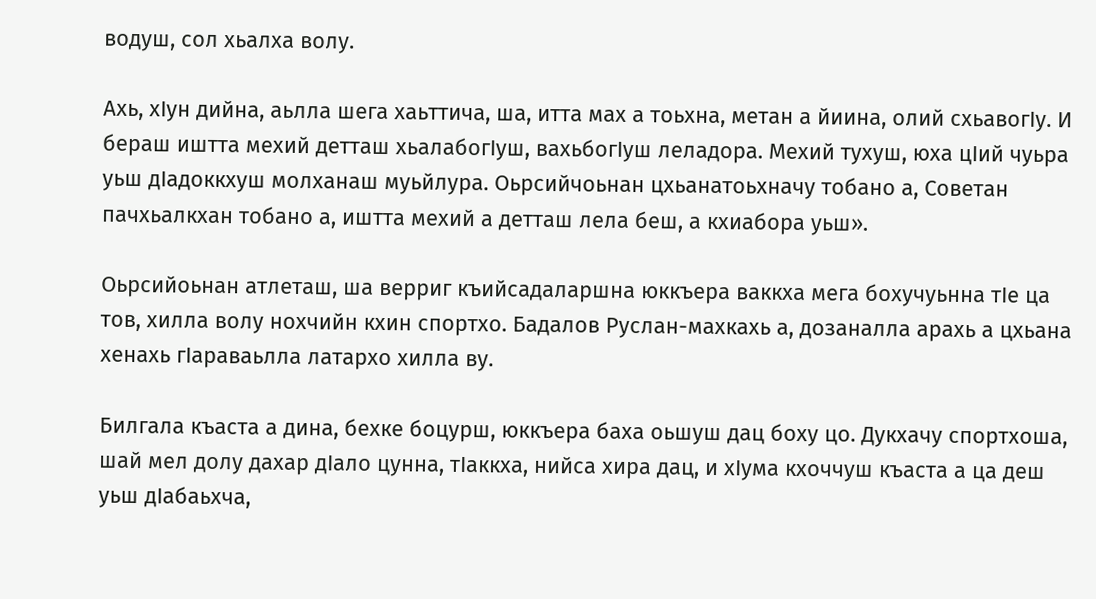водуш, сол хьалха волу.

Ахь, хIун дийна, аьлла шега хаьттича, ша, итта мах а тоьхна, метан а йиина, олий схьавогIу. И бераш иштта мехий детташ хьалабогIуш, вахьбогIуш леладора. Мехий тухуш, юха цIий чуьра уьш дIадоккхуш молханаш муьйлура. Оьрсийчоьнан цхьанатоьхначу тобано а, Советан пачхьалкхан тобано а, иштта мехий а детташ лела беш, а кхиабора уьш».

Оьрсийоьнан атлеташ, ша верриг къийсадаларшна юккъера ваккха мега бохучуьнна тIе ца тов, хилла волу нохчийн кхин спортхо. Бадалов Руслан-махкахь а, дозаналла арахь а цхьана хенахь гIараваьлла латархо хилла ву.

Билгала къаста а дина, бехке боцурш, юккъера баха оьшуш дац боху цо. Дукхачу спортхоша, шай мел долу дахар дIало цунна, тIаккха, нийса хира дац, и хIума кхоччуш къаста а ца деш уьш дIабаьхча,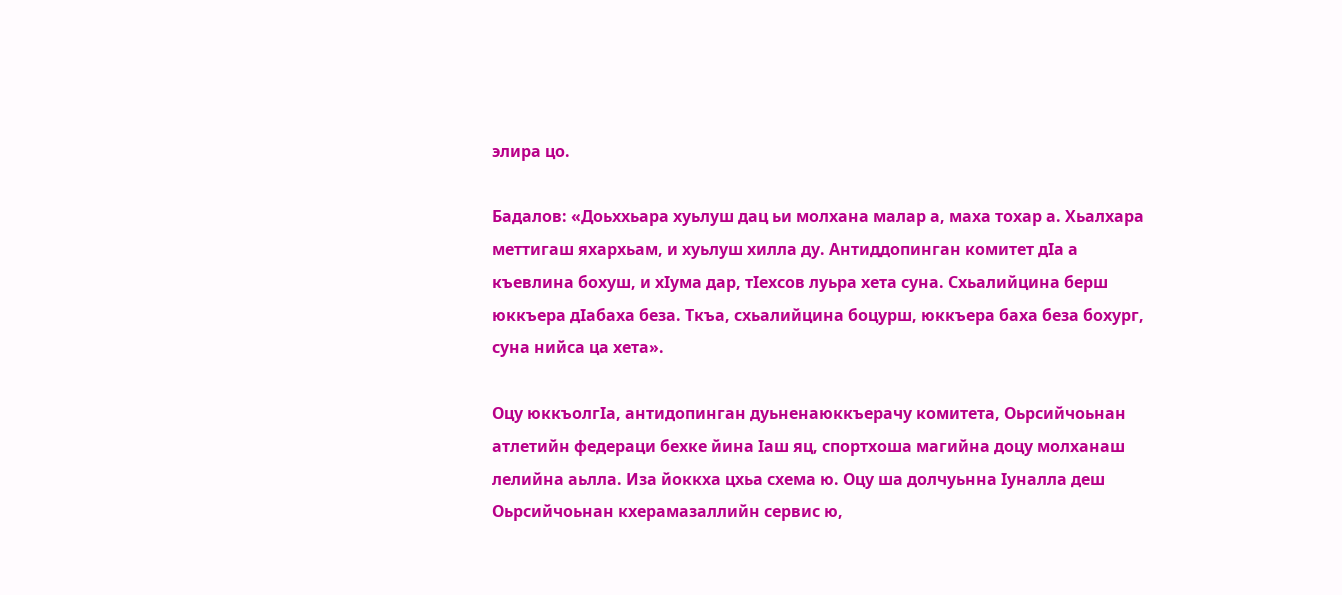элира цо.

Бадалов: «Доьххьара хуьлуш дац ьи молхана малар а, маха тохар а. Хьалхара меттигаш яхархьам, и хуьлуш хилла ду. Антиддопинган комитет дIа а къевлина бохуш, и хIума дар, тIехсов луьра хета суна. Схьалийцина берш юккъера дIабаха беза. Ткъа, схьалийцина боцурш, юккъера баха беза бохург, суна нийса ца хета».

Оцу юккъолгIа, антидопинган дуьненаюккъерачу комитета, Оьрсийчоьнан атлетийн федераци бехке йина Iаш яц, спортхоша магийна доцу молханаш лелийна аьлла. Иза йоккха цхьа схема ю. Оцу ша долчуьнна Iуналла деш Оьрсийчоьнан кхерамазаллийн сервис ю,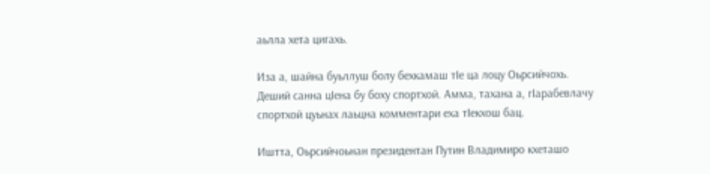аьлла хета цигахь.

Иза а, шайна буьллуш болу бехкамаш тIе ца лоцу Оьрсийчохь. Деший санна цIена бу боху спортхой. Амма, тахана а, гIарабевлачу спортхой цуьнах лаьцна комментари еха тIекхош бац.

Иштта, Оьрсийчоьнан президентан Путин Владимиро кхеташо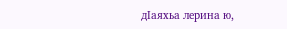дIаяхьа лерина ю,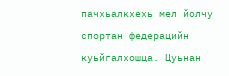пачхьалкхехь мел йолчу спортан федерацийн куьйгалхошца. Цуьнан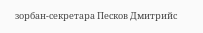зорбан-секретара Песков Дмитрийс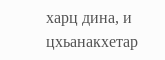харц дина, и цхьанакхетар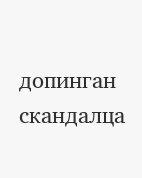допинган скандалца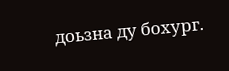доьзна ду бохург.